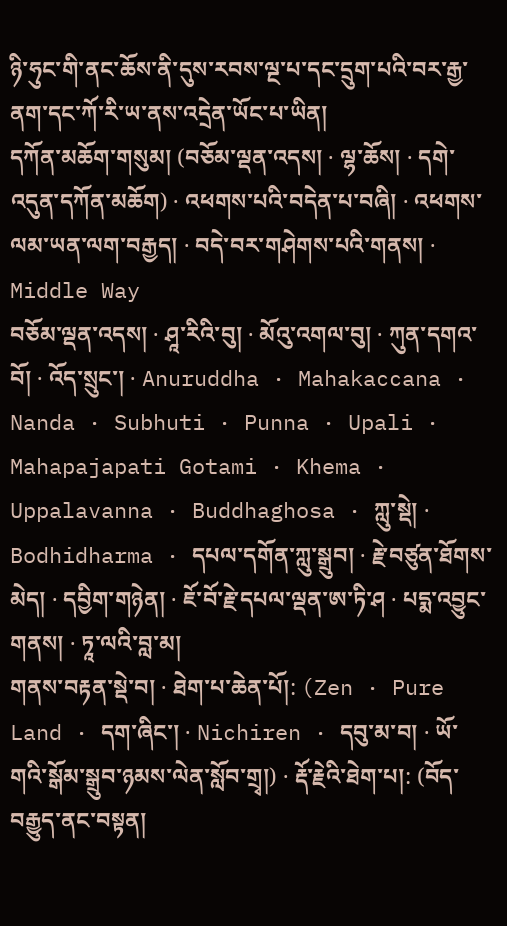ཉི་ཧུང་གི་ནང་ཆོས་ནི་དུས་རབས་ལྔ་པ་དང་དྲུག་པའི་བར་རྒྱ་ནག་དང་ཀོ་རི་ཡ་ནས་འདྲེན་ཡོང་པ་ཡིན།
དཀོན་མཆོག་གསུམ། (བཅོམ་ལྡན་འདས། · ལྷ་ཆོས། · དགེ་འདུན་དཀོན་མཆོག) · འཕགས་པའི་བདེན་པ་བཞི། · འཕགས་ལམ་ཡན་ལག་བརྒྱད། · བདེ་བར་གཤེགས་པའི་གནས། · Middle Way
བཅོམ་ལྡན་འདས། · ཤཱ་རིའི་བུ། · མོའུ་འགལ་བུ། · ཀུན་དགའ་བོ། · འོད་སྲུང་། · Anuruddha · Mahakaccana · Nanda · Subhuti · Punna · Upali · Mahapajapati Gotami · Khema · Uppalavanna · Buddhaghosa · ཀླུ་སྡེ། · Bodhidharma · དཔལ་དགོན་ཀླུ་སྒྲུབ། · རྗེ་བཙུན་ཐོགས་མེད། · དབྱིག་གཉེན། · ཇོ་བོ་རྗེ་དཔལ་ལྡན་ཨ་ཏི་ཤ · པདྨ་འབྱུང་གནས། · ཏཱ་ལའི་བླ་མ།
གནས་བརྟན་སྡེ་བ། · ཐེག་པ་ཆེན་པོ།: (Zen · Pure Land · དག་ཞིང་། · Nichiren · དབུ་མ་བ། · ཡོ་གའི་སྒོམ་སྒྲུབ་ཉམས་ལེན་སློབ་གྲྭ།) · རྡོ་རྗེའི་ཐེག་པ།: (བོད་བརྒྱུད་ནང་བསྟན།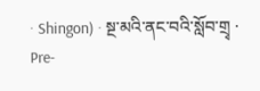· Shingon) · སྔ་མའི་ནང་བའི་སློབ་གྲྭ · Pre-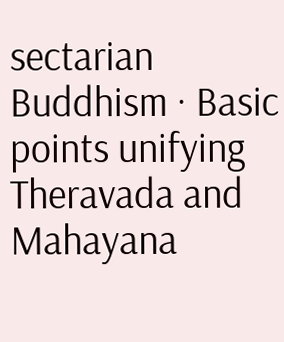sectarian Buddhism · Basic points unifying Theravada and Mahayana